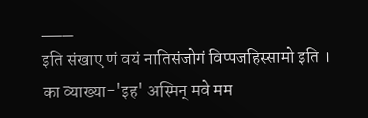___
इति संखाए णं वयं नातिसंजोगं विप्पजहिस्सामो इति । का व्याख्या-'इह' अस्मिन् मवे मम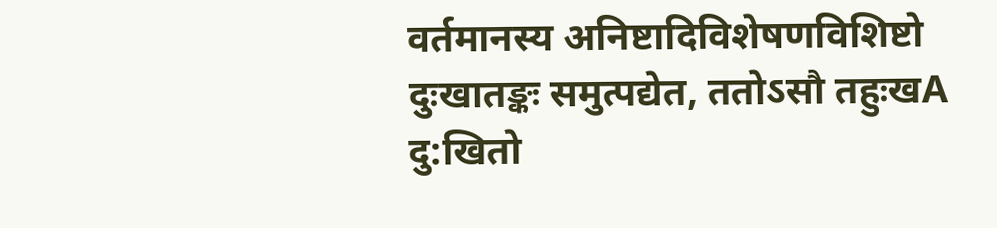वर्तमानस्य अनिष्टादिविशेषणविशिष्टो दुःखातङ्कः समुत्पद्येत, ततोऽसौ तहुःखA दु:खितो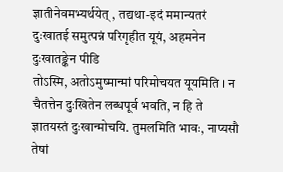ज्ञातीनेवमभ्यर्थयेत् , तद्यथा-इदं ममान्यतरं दुःखातई समुत्पन्नं परिगृहीत यूयं, अहमनेन दुःखातङ्केन पीडि
तोऽस्मि, अतोऽमुष्मान्मां परिमोचयत यूयमिति । न चैतत्तेन दुःखितेन लब्धपूर्व भवति, न हि ते ज्ञातयस्तं दुःखान्मोचयि. तुमलमिति भावः, नाप्यसौ तेषां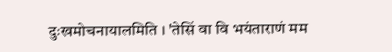दुःखमोचनायालमिति । 'तेसिं वा वि भयंताराणं मम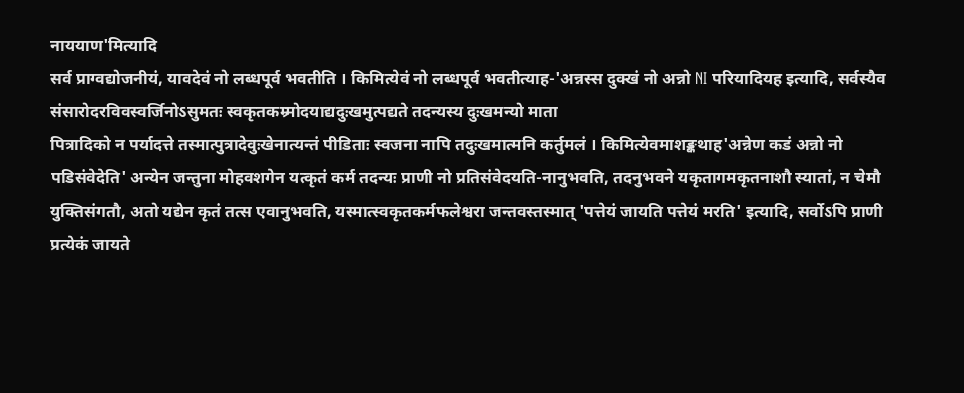नाययाण'मित्यादि
सर्व प्राग्वद्योजनीयं, यावदेवं नो लब्धपूर्व भवतीति । किमित्येवं नो लब्धपूर्व भवतीत्याह-'अन्नस्स दुक्खं नो अन्नो NI परियादियह इत्यादि, सर्वस्यैव संसारोदरविवस्वर्जिनोऽसुमतः स्वकृतकम्र्मोदयाद्यदुःखमुत्पद्यते तदन्यस्य दुःखमन्यो माता
पित्रादिको न पर्यादत्ते तस्मात्पुत्रादेवुःखेनात्यन्तं पीडिताः स्वजना नापि तदुःखमात्मनि कर्तुमलं । किमित्येवमाशङ्कथाह'अन्नेण कडं अन्नो नो पडिसंवेदेति' अन्येन जन्तुना मोहवशगेन यत्कृतं कर्म तदन्यः प्राणी नो प्रतिसंवेदयति-नानुभवति, तदनुभवने यकृतागमकृतनाशौ स्यातां, न चेमौ युक्तिसंगतौ, अतो यद्येन कृतं तत्स एवानुभवति, यस्मात्स्वकृतकर्मफलेश्वरा जन्तवस्तस्मात् 'पत्तेयं जायति पत्तेयं मरति' इत्यादि, सर्वोऽपि प्राणी प्रत्येकं जायते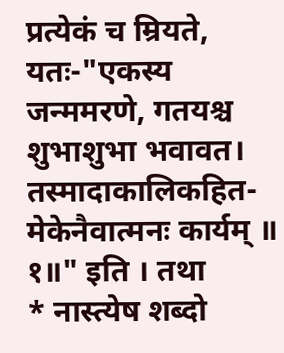प्रत्येकं च म्रियते, यतः-"एकस्य जन्ममरणे, गतयश्च शुभाशुभा भवावत। तस्मादाकालिकहित-मेकेनैवात्मनः कार्यम् ॥ १॥" इति । तथा
* नास्त्येष शब्दो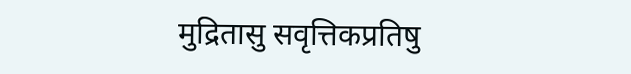मुद्रितासु सवृत्तिकप्रतिषु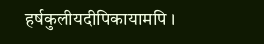हर्षकुलीयदीपिकायामपि ।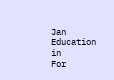Jan Education in
For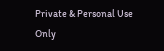Private & Personal Use Only